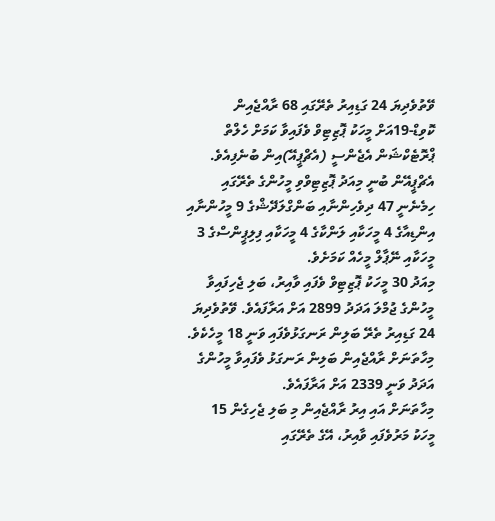ވޭތުވެދިޔަ 24 ގަޑިއިރު ތެރޭގައި 68 ރާއްޖެއިން ކޮވިޑް-19އަށް މީހަކު ޕޮޒިޓިވް ވެފައިވާ ކަމަށް ހެލްތް ޕްރޮޓެކްޝަން އެޖެންސީ (އެޗްޕީއޭ)އިން ބުނެފިއެވެ.
އެޗްޕީއޭން ބުނީ މިއަދު ޕޮޒިޓިވްވި މީހުންގެ ތެރޭގައި ހިމެނެނީ 47 ދިވެހިންނާއި ބަންގްލަދޭޝްގެ 9 މީހުންނާއި އިންޑިއާގެ 4 މީހަކާއި ލަންކާގެ 4 މީހަކާއި ފިލިޕީންސްގެ 3 މީހަކާއި ނޭޕާލް މީހެއް ކަމަށެވެ.
މިއަދު 30 މީހަކު ޕޮޒިޓިވް ވެފައި ވާއިރު، ބަލި ޖެހިފައިވާ މީހުންގެ ޖުމްލަ އަދަދު 2899 އަށް އަރާފައެވެ. ވޭތުވެދިޔަ 24 ގަޑިއިރު ތެރޭ ބަލިން ރަނގަޅުވެފައި ވަނީ 18 މީހެކެވެ. މިހާތަނަށް ރާއްޖެއިން ބަލިން ރަނގަޅު ވެފައިވާ މީހުންގެ އަދަދު ވަނީ 2339 އަށް އަރާފައެވެ.
މިހާތަނަށް އައި އިރު ރާއްޖެއިން މި ބަލި ޖެހިގެން 15 މީހަކު މަރުވެފައި ވާއިރު، އޭގެ ތެރޭގައި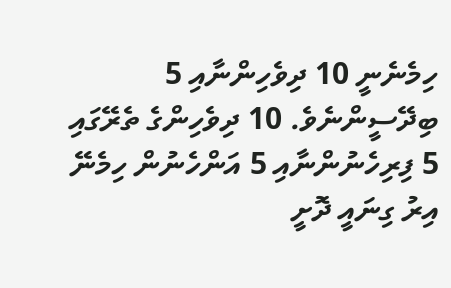ހިމެނެނީ 10 ދިވެހިންނާއި 5 ބިދޭސީންނެވެ. 10 ދިވެހިންގެ ތެރޭގައި 5 ފިރިހެނުންނާއި 5 އަންހެނުން ހިމެނޭ އިރު ގިނައީ ދޮށީ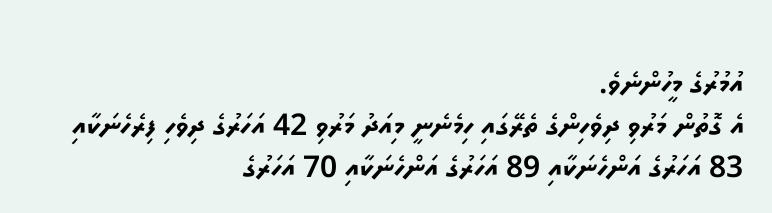އުމުރުގެ މީހުންނެވެ.
އެ ގޮތުން މަރުވި ދިވެހިންގެ ތެރޭގައި ހިމެނެނީ މިއަދު މަރުވި 42 އަހަރުގެ ދިވެހި ފިރެހެނަކާއި 83 އަހަރުގެ އަންހެނަކާއި 89 އަހަރުގެ އަންހެނަކާއި 70 އަހަރުގެ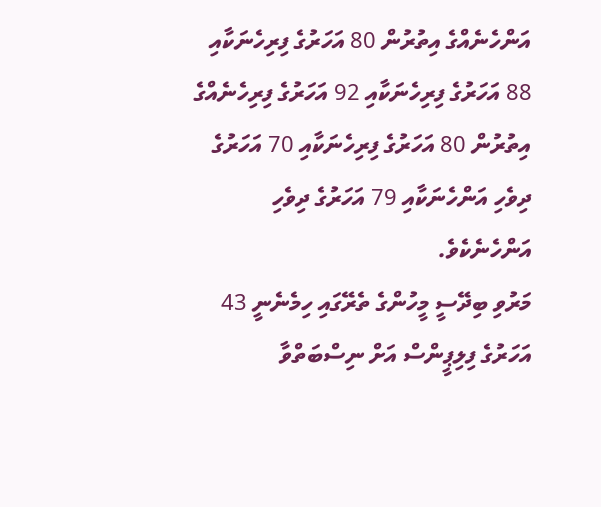އަންހެނެއްގެ އިތުރުން 80 އަހަރުގެ ފިރިހެނަކާއި 88 އަހަރުގެ ފިރިހެނަކާއި 92 އަހަރުގެ ފިރިހެނެއްގެ އިތުރުން 80 އަހަރުގެ ފިރިހެނަކާއި 70 އަހަރުގެ ދިވެހި އަންހެނަކާއި 79 އަހަރުގެ ދިވެހި އަންހެނެކެވެ.
މަރުވި ބިދޭސީ މީހުންގެ ތެރޭގައި ހިމެނެނީ 43 އަހަރުގެ ފިލިޕީންސް އަށް ނިސްބަތްވާ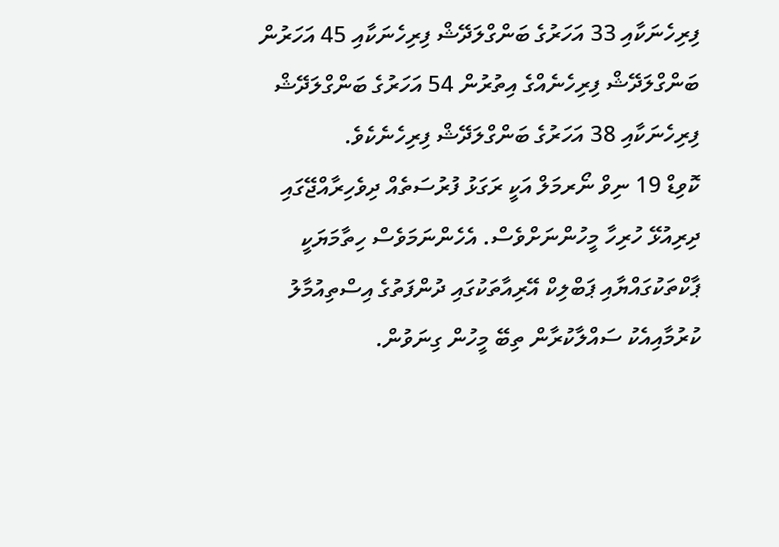ފިރިހެނަކާއި 33 އަހަރުގެ ބަންގްލަދޭޝް ފިރިހެނަކާއި 45 އަހަރުން ބަންގްލަދޭޝް ފިރިހެނެއްގެ އިތުރުން 54 އަހަރުގެ ބަންގްލަދޭޝް ފިރިހެނަކާއި 38 އަހަރުގެ ބަންގްލަދޭޝް ފިރިހެނެކެވެ.
ކޮވިޑް 19 ނިވް ނޯރމަލް އަކީ ރަގަޅު ފުރުސަތެއް ދިވެހިރާއްޖޭގައި ދިރިއުޅޭ ހުރިހާ މީހުންނަށްވެސް. އެހެންނަމަވެސް ހިތާމަޔަކީ ޕާކްތަކުގައްޔާއި ޕަބްލިކް އޭރިއާތަކުގައި ދުންފަތުގެ އިސްތިއުމާލު ކުރުމާއިއެކު ސައްލާކުރާން ތިބޭ މީހުން ގިނަވުން.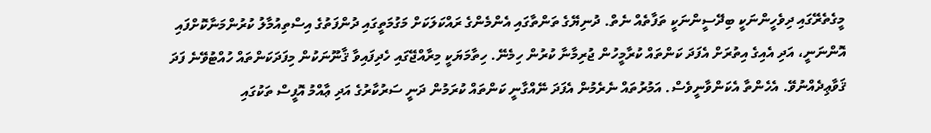މީގެތެރޭގައި ދިވެހީންނަކީ ބިދޭސީންނަކީ ތަފާތެއް ނެތް. ދުނިޔޭގެ ތަންތާގައި އެންމެންގެ ރައްކަލަކަށް މަގުމަތީގައި ދުންފަތުގެ އިސްތިއުމާލު ކުރުންމަނާކޮށްފައި އޮންނަނީ، އަދި އެއިގެ އިތުރަށް އެފަދަ ކަންތައް ކުރާމީހުން ޖުރިމާނާ ކުރުން ހިމެނޭ. ހިތާމަޔަކީ މިރާއްޖޭގައި ހެދިފައިވާ ޤާނޫނަކުން މިފަދަކަންތައް ހުއްޓުވޭނެ ފަދަ ޤަވާޢިދެއްނުވޭ. އެހެންތާ އެކަންވާނީވެސް. އަމުރުތައް ނެރެމުން އެފަދަ ނޭއްގާނީ ކަންތައް ކުރަމުން ދަނީ ސަރުކާރުގެ އަދި ޢާއްމު އޮފީސް ތަކުގައި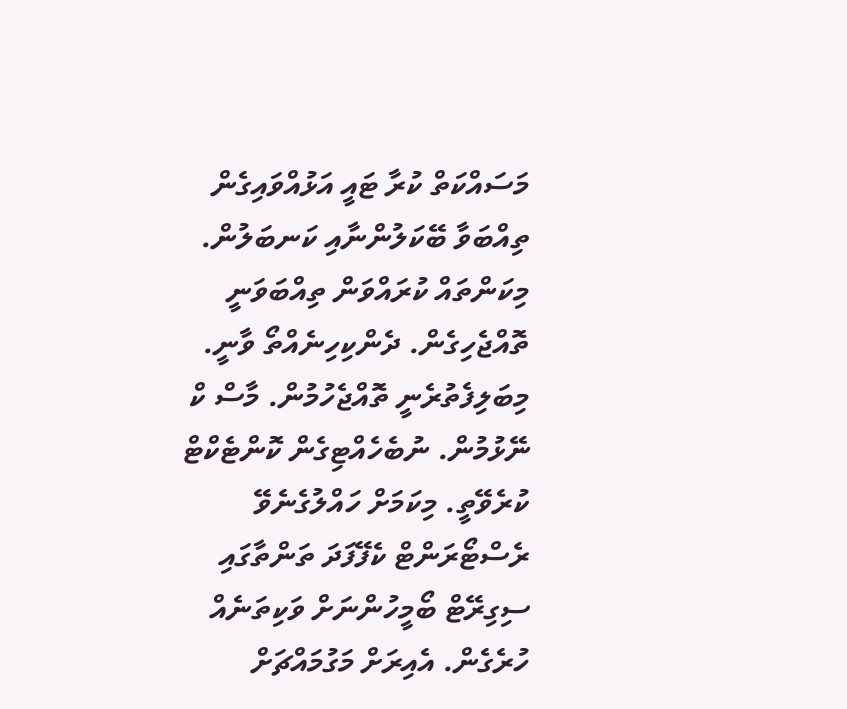މަސައްކަތް ކުރާ ޓައީ އަޅުއްވައިގެން ތިއްބަވާ ބޭކަލުންނާއި ކަނބަލުން. މިކަންތައް ކުރައްވަން ތިއްބަވަނީ ތޮއްޖެހިގެން. ދެންކިހިނެއްތޯ ވާނީ. މިބަލިފެތުރެނީ ތޮއްޖެހުމުން. މާސް ކް ނޭޅުމުން. ނުބެހެއްޓިގެން ކޮންޓެކްޓް ކުރެވޭތީ. މިކަމަށް ހައްލުގެނެވޭ ރެސްޓޯރަންޓް ކެފޭފަދަ ތަންތާގައި ސިގިރޭޓް ބޯމީހުންނަށް ވަކިތަނެއް ހުރެގެން. އެއިރަށް މަގުމައްޗަށް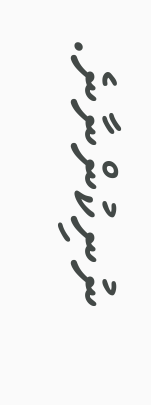ނުނިކުންނާނެ.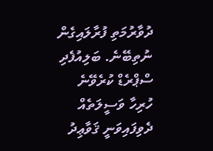ދުވާރުމަތި ފުރާލައިގެން ނުތިބޭނެ. ބަލިއުފެދި ސްޕްރެޑް ކުރެވޭނެ ހުރިހާ ވަސީލަތެއް ދެވިފައިވަނީ ޤަވާޢިދު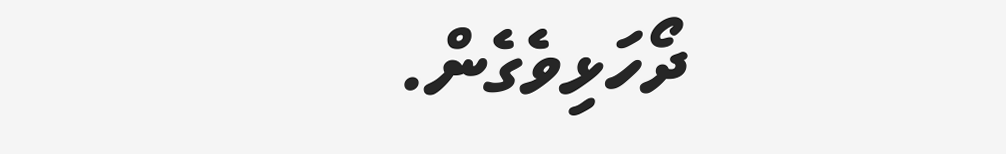ދޯހަޅިވެގެން.